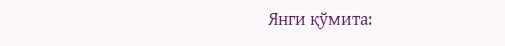Янги қўмита: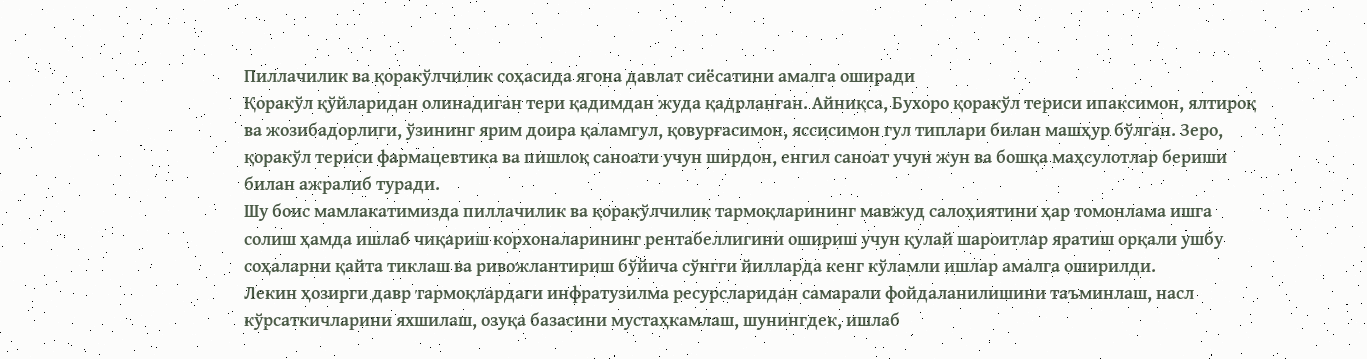Пиллачилик ва қоракўлчилик соҳасида ягона давлат сиёсатини амалга оширади
Қоракўл қўйларидан олинадиган тери қадимдан жуда қадрланган. Айниқса, Бухоро қоракўл териси ипаксимон, ялтироқ ва жозибадорлиги, ўзининг ярим доира қаламгул, қовурғасимон, яссисимон гул типлари билан машҳур бўлган. Зеро, қоракўл териси фармацевтика ва пишлоқ саноати учун ширдон, енгил саноат учун жун ва бошқа маҳсулотлар бериши билан ажралиб туради.
Шу боис мамлакатимизда пиллачилик ва қоракўлчилик тармоқларининг мавжуд салоҳиятини ҳар томонлама ишга солиш ҳамда ишлаб чиқариш корхоналарининг рентабеллигини ошириш учун қулай шароитлар яратиш орқали ушбу соҳаларни қайта тиклаш ва ривожлантириш бўйича сўнгги йилларда кенг кўламли ишлар амалга оширилди.
Лекин ҳозирги давр тармоқлардаги инфратузилма ресурсларидан самарали фойдаланилишини таъминлаш, насл кўрсаткичларини яхшилаш, озуқа базасини мустаҳкамлаш, шунингдек, ишлаб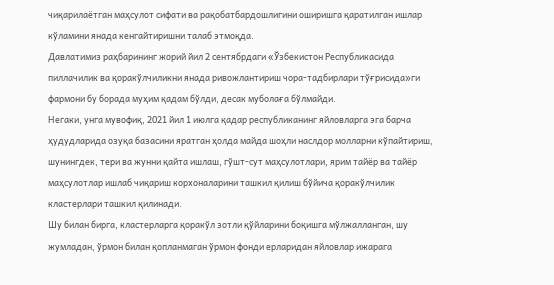чиқарилаётган маҳсулот сифати ва рақобатбардошлигини оширишга қаратилган ишлар кўламини янада кенгайтиришни талаб этмоқда.
Давлатимиз раҳбарининг жорий йил 2 сентябрдаги «Ўзбекистон Республикасида пиллачилик ва қоракўлчиликни янада ривожлантириш чора-тадбирлари тўғрисида»ги фармони бу борада муҳим қадам бўлди, десак муболаға бўлмайди.
Негаки, унга мувофиқ, 2021 йил 1 июлга қадар республиканинг яйловларга эга барча ҳудудларида озуқа базасини яратган ҳолда майда шоҳли наслдор молларни кўпайтириш, шунингдек, тери ва жунни қайта ишлаш, гўшт-сут маҳсулотлари, ярим тайёр ва тайёр маҳсулотлар ишлаб чиқариш корхоналарини ташкил қилиш бўйича қоракўлчилик кластерлари ташкил қилинади.
Шу билан бирга, кластерларга қоракўл зотли қўйларини боқишга мўлжалланган, шу жумладан, ўрмон билан қопланмаган ўрмон фонди ерларидан яйловлар ижарага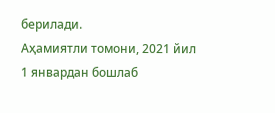берилади.
Аҳамиятли томони, 2021 йил 1 январдан бошлаб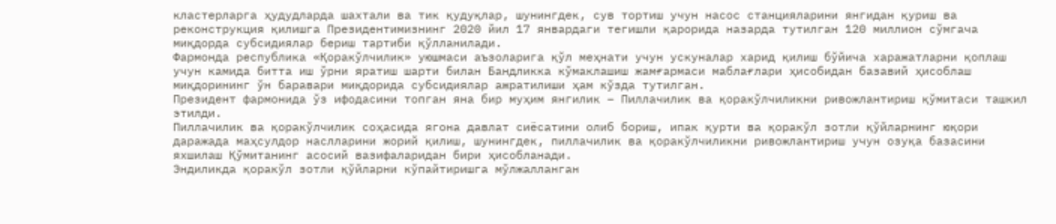кластерларга ҳудудларда шахтали ва тик қудуқлар, шунингдек, сув тортиш учун насос станцияларини янгидан қуриш ва реконструкция қилишга Президентимизнинг 2020 йил 17 январдаги тегишли қарорида назарда тутилган 120 миллион сўмгача миқдорда субсидиялар бериш тартиби қўлланилади.
Фармонда республика «Қоракўлчилик» уюшмаси аъзоларига қўл меҳнати учун ускуналар харид қилиш бўйича харажатларни қоплаш учун камида битта иш ўрни яратиш шарти билан Бандликка кўмаклашиш жамғармаси маблағлари ҳисобидан базавий ҳисоблаш миқдорининг ўн баравари миқдорида субсидиялар ажратилиши ҳам кўзда тутилган.
Президент фармонида ўз ифодасини топган яна бир муҳим янгилик – Пиллачилик ва қоракўлчиликни ривожлантириш қўмитаси ташкил этилди.
Пиллачилик ва қоракўлчилик соҳасида ягона давлат сиёсатини олиб бориш, ипак қурти ва қоракўл зотли қўйларнинг юқори даражада маҳсулдор наслларини жорий қилиш, шунингдек, пиллачилик ва қоракўлчиликни ривожлантириш учун озуқа базасини яхшилаш Қўмитанинг асосий вазифаларидан бири ҳисобланади.
Эндиликда қоракўл зотли қўйларни кўпайтиришга мўлжалланган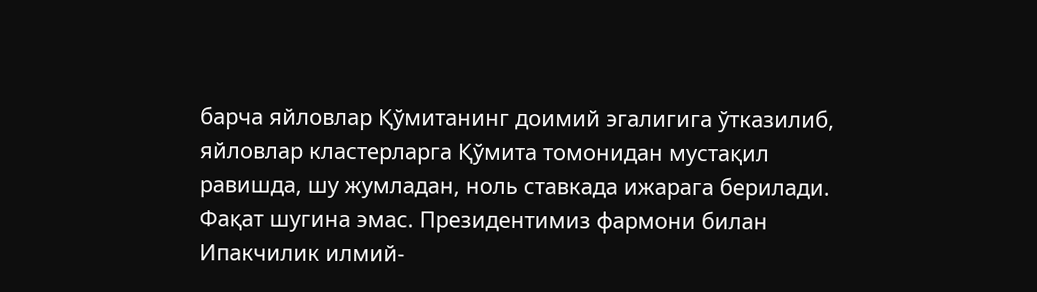барча яйловлар Қўмитанинг доимий эгалигига ўтказилиб, яйловлар кластерларга Қўмита томонидан мустақил равишда, шу жумладан, ноль ставкада ижарага берилади.
Фақат шугина эмас. Президентимиз фармони билан Ипакчилик илмий-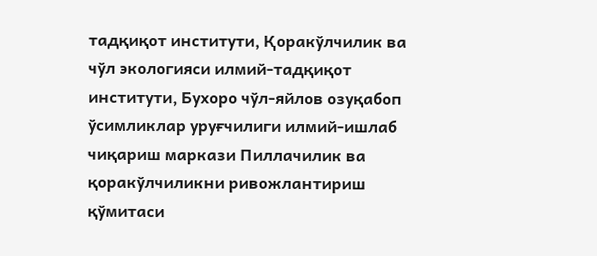тадқиқот институти, Қоракўлчилик ва чўл экологияси илмий-тадқиқот институти, Бухоро чўл-яйлов озуқабоп ўсимликлар уруғчилиги илмий-ишлаб чиқариш маркази Пиллачилик ва қоракўлчиликни ривожлантириш қўмитаси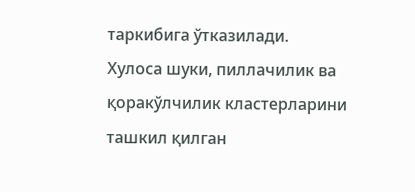таркибига ўтказилади.
Хулоса шуки, пиллачилик ва қоракўлчилик кластерларини ташкил қилган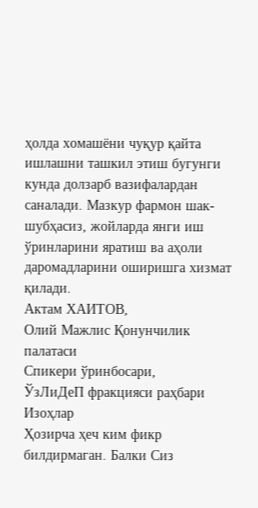ҳолда хомашёни чуқур қайта ишлашни ташкил этиш бугунги кунда долзарб вазифалардан саналади. Мазкур фармон шак-шубҳасиз, жойларда янги иш ўринларини яратиш ва аҳоли даромадларини оширишга хизмат қилади.
Актам ХАИТОВ,
Олий Мажлис Қонунчилик палатаси
Спикери ўринбосари,
ЎзЛиДеП фракцияси раҳбари
Изоҳлар
Ҳозирча ҳеч ким фикр билдирмаган. Балки Сиз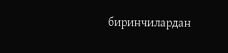биринчилардан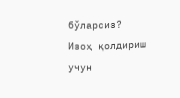бўларсиз?
Изоҳ қолдириш учун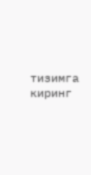тизимга киринг